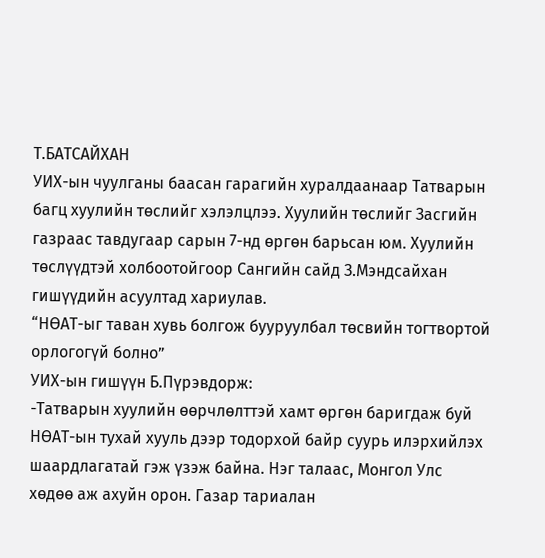Т.БАТСАЙХАН
УИХ-ын чуулганы баасан гарагийн хуралдаанаар Татварын багц хуулийн төслийг хэлэлцлээ. Хуулийн төслийг Засгийн газраас тавдугаар сарын 7-нд өргөн барьсан юм. Хуулийн төслүүдтэй холбоотойгоор Сангийн сайд З.Мэндсайхан гишүүдийн асуултад хариулав.
“НӨАТ-ыг таван хувь болгож бууруулбал төсвийн тогтвортой орлогогүй болно”
УИХ-ын гишүүн Б.Пүрэвдорж:
-Татварын хуулийн өөрчлөлттэй хамт өргөн баригдаж буй НӨАТ-ын тухай хууль дээр тодорхой байр суурь илэрхийлэх шаардлагатай гэж үзэж байна. Нэг талаас, Монгол Улс хөдөө аж ахуйн орон. Газар тариалан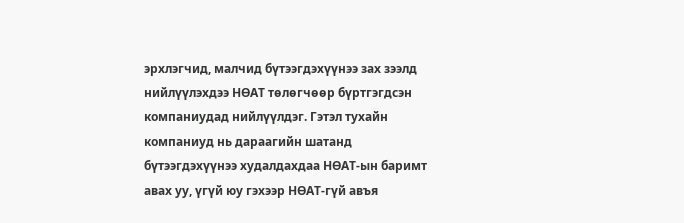эрхлэгчид, малчид бүтээгдэхүүнээ зах зээлд нийлүүлэхдээ НӨАТ төлөгчөөр бүртгэгдсэн компаниудад нийлүүлдэг. Гэтэл тухайн компаниуд нь дараагийн шатанд бүтээгдэхүүнээ худалдахдаа НӨАТ-ын баримт авах уу, үгүй юу гэхээр НӨАТ-гүй авъя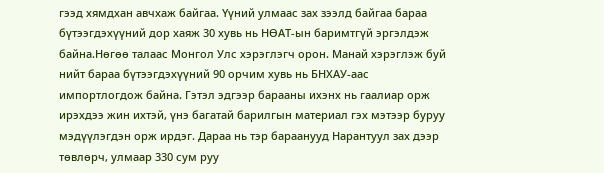гээд хямдхан авчхаж байгаа. Үүний улмаас зах зээлд байгаа бараа бүтээгдэхүүний дор хаяж 30 хувь нь НӨАТ-ын баримтгүй эргэлдэж байна.Нөгөө талаас Монгол Улс хэрэглэгч орон. Манай хэрэглэж буй нийт бараа бүтээгдэхүүний 90 орчим хувь нь БНХАУ-аас импортлогдож байна. Гэтэл эдгээр барааны ихэнх нь гаалиар орж ирэхдээ жин ихтэй, үнэ багатай барилгын материал гэх мэтээр буруу мэдүүлэгдэн орж ирдэг. Дараа нь тэр бараанууд Нарантуул зах дээр төвлөрч, улмаар 330 сум руу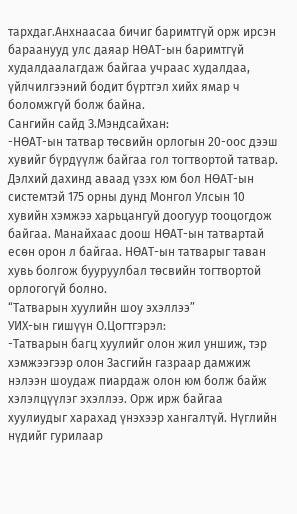тархдаг.Анхнаасаа бичиг баримтгүй орж ирсэн бараанууд улс даяар НӨАТ-ын баримтгүй худалдаалагдаж байгаа учраас худалдаа, үйлчилгээний бодит бүртгэл хийх ямар ч боломжгүй болж байна.
Сангийн сайд З.Мэндсайхан:
-НӨАТ-ын татвар төсвийн орлогын 20-оос дээш хувийг бүрдүүлж байгаа гол тогтвортой татвар. Дэлхий дахинд аваад үзэх юм бол НӨАТ-ын системтэй 175 орны дунд Монгол Улсын 10 хувийн хэмжээ харьцангуй доогуур тооцогдож байгаа. Манайхаас доош НӨАТ-ын татвартай есөн орон л байгаа. НӨАТ-ын татварыг таван хувь болгож бууруулбал төсвийн тогтвортой орлогогүй болно.
“Татварын хуулийн шоу эхэллээ”
УИХ-ын гишүүн О.Цогтгэрэл:
-Татварын багц хуулийг олон жил уншиж, тэр хэмжээгээр олон Засгийн газраар дамжиж нэлээн шоудаж пиардаж олон юм болж байж хэлэлцүүлэг эхэллээ. Орж ирж байгаа хуулиудыг харахад үнэхээр хангалтүй. Нүглийн нүдийг гурилаар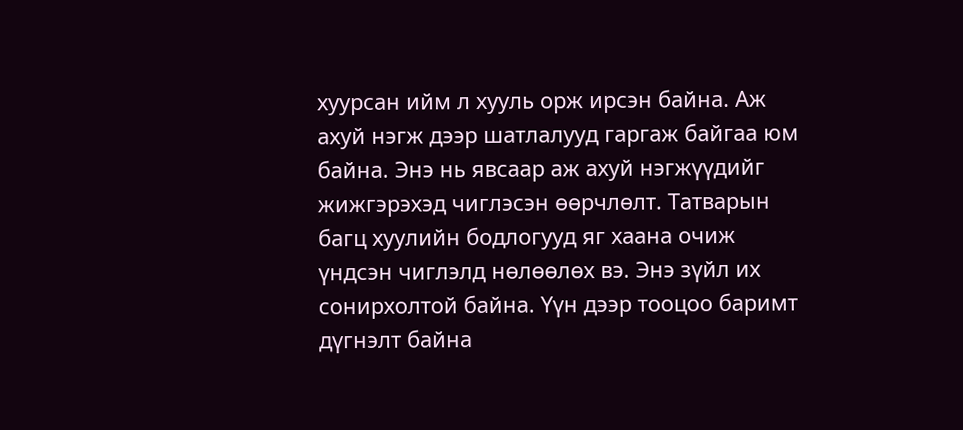хуурсан ийм л хууль орж ирсэн байна. Аж ахуй нэгж дээр шатлалууд гаргаж байгаа юм байна. Энэ нь явсаар аж ахуй нэгжүүдийг жижгэрэхэд чиглэсэн өөрчлөлт. Татварын багц хуулийн бодлогууд яг хаана очиж үндсэн чиглэлд нөлөөлөх вэ. Энэ зүйл их сонирхолтой байна. Үүн дээр тооцоо баримт дүгнэлт байна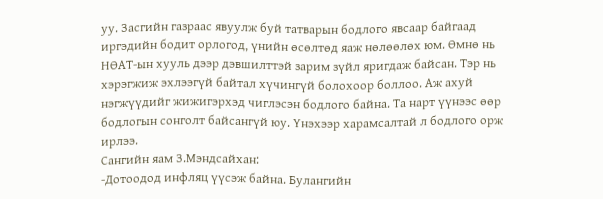уу. Засгийн газраас явуулж буй татварын бодлого явсаар байгаад иргэдийн бодит орлогод, үнийн өсөлтөд яаж нөлөөлөх юм. Өмнө нь НӨАТ-ын хууль дээр дэвшилттэй зарим зүйл яригдаж байсан. Тэр нь хэрэгжиж эхлээгүй байтал хүчингүй болохоор боллоо. Аж ахуй нэгжүүдийг жижигэрхэд чиглэсэн бодлого байна. Та нарт үүнээс өөр бодлогын сонголт байсангүй юу. Үнэхээр харамсалтай л бодлого орж ирлээ.
Сангийн яам З.Мэндсайхан:
-Дотоодод инфляц үүсэж байна. Булангийн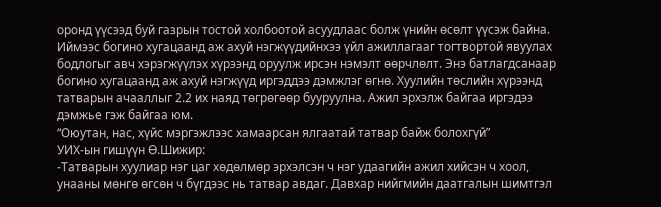оронд үүсээд буй газрын тостой холбоотой асуудлаас болж үнийн өсөлт үүсэж байна. Иймээс богино хугацаанд аж ахуй нэгжүүдийнхээ үйл ажиллагааг тогтвортой явуулах бодлогыг авч хэрэгжүүлэх хүрээнд оруулж ирсэн нэмэлт өөрчлөлт. Энэ батлагдсанаар богино хугацаанд аж ахуй нэгжүүд иргэддээ дэмжлэг өгнө. Хуулийн төслийн хүрээнд татварын ачааллыг 2.2 их наяд төгрөгөөр бууруулна. Ажил эрхэлж байгаа иргэдээ дэмжье гэж байгаа юм.
“Оюутан, нас, хүйс мэргэжлээс хамаарсан ялгаатай татвар байж болохгүй”
УИХ-ын гишүүн Ө.Шижир:
-Татварын хуулиар нэг цаг хөдөлмөр эрхэлсэн ч нэг удаагийн ажил хийсэн ч хоол, унааны мөнгө өгсөн ч бүгдээс нь татвар авдаг. Давхар нийгмийн даатгалын шимтгэл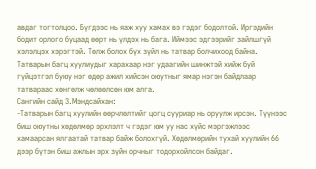авдаг тогтолцоо. Бүгдээс нь яаж хуу хамах вэ гэдэг бодолтой. Иргэдийн бодит орлого буцаад өөрт нь үлдэх нь бага. Иймээс эдгээрийг зайлшгүй хэлэлцэх хэрэгтэй. Төлж болох бүх зүйл нь татвар болчихоод байна. Татварын багц хуулиудыг харахаар нэг удаагийн шинжтэй хийж буй гүйцэтгэл буюу нэг өдөр ажил хийсэн оюутныг ямар нэгэн байдлаар татвараас хөнгөлж чөлөөлсөн юм алга.
Сангийн сайд З.Мэндсайхан:
-Татварын багц хуулийн өөрчлөлтийг цогц сууриар нь оруулж ирсэн. Түүнээс биш оюутны хөдөлмөр эрхлэлт ч гэдэг юм уу нас хүйс мэргэжлээс хамаарсан ялгаатай татвар байж болохгүй. Хөдөлмөрийн тухай хуулийн 66 дээр бүтэн биш ажлын эрх зүйн орчныг тодорхойлсон байдаг.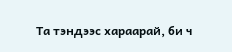Та тэндээс хараарай, би ч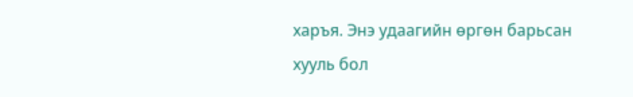харъя. Энэ удаагийн өргөн барьсан хууль бол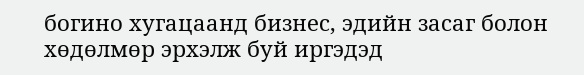богино хугацаанд бизнес, эдийн засаг болон хөдөлмөр эрхэлж буй иргэдэд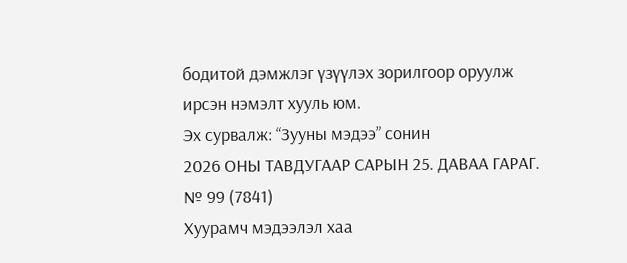бодитой дэмжлэг үзүүлэх зорилгоор оруулж ирсэн нэмэлт хууль юм.
Эх сурвалж: “Зууны мэдээ” сонин
2026 ОНЫ ТАВДУГААР САРЫН 25. ДАВАА ГАРАГ. № 99 (7841)
Хуурамч мэдээлэл хаа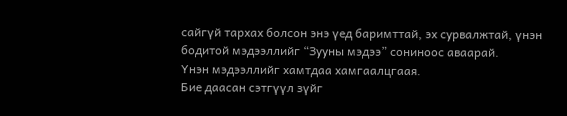сайгүй тархах болсон энэ үед баримттай, эх сурвалжтай, үнэн бодитой мэдээллийг “Зууны мэдээ” сониноос аваарай.
Үнэн мэдээллийг хамтдаа хамгаалцгаая.
Бие даасан сэтгүүл зүйг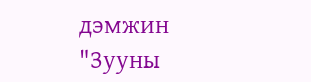дэмжин "Зууны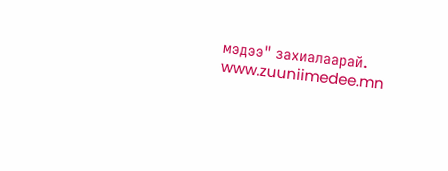мэдээ" захиалаарай. www.zuuniimedee.mn